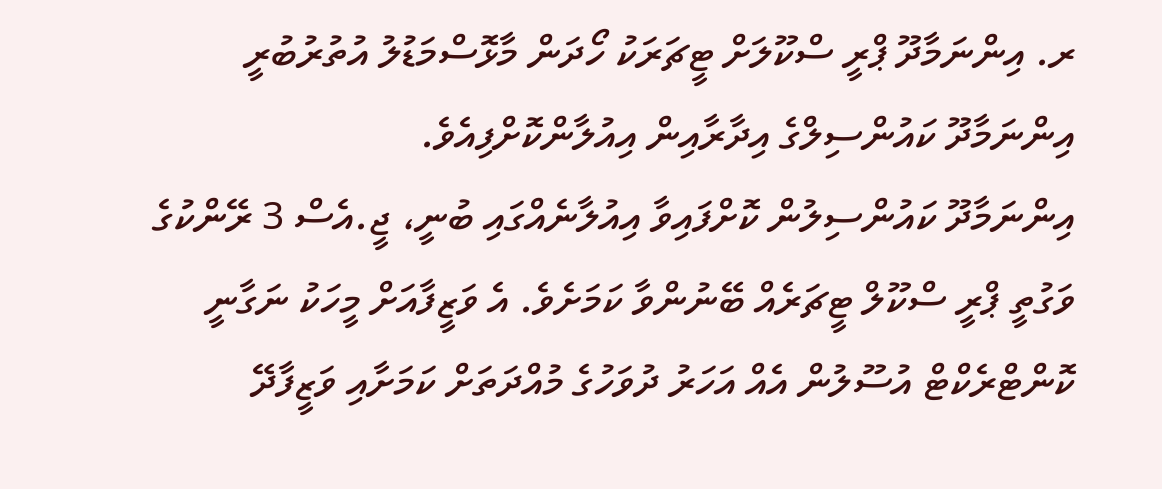ރ. އިންނަމާދޫ ޕްރީ ސްކޫލަށް ޓީޗަރަކު ހޯދަން މާޅޮސްމަޑުލު އުތުރުބުރީ އިންނަމާދޫ ކައުންސިލްގެ އިދާރާއިން އިއުލާންކޮށްފިއެވެ.
އިންނަމާދޫ ކައުންސިލުން ކޮށްފައިވާ އިއުލާނެއްގައި ބުނީ، ޖީ.އެސް 3 ރޭންކުގެ ވަގުތީ ޕްރީ ސްކޫލް ޓީޗަރެއް ބޭނުންވާ ކަމަށެވެ. އެ ވަޒީފާއަށް މީހަކު ނަގާނީ ކޮންޓްރެކްޓް އުސޫލުން އެއް އަހަރު ދުވަހުގެ މުއްދަތަށް ކަމަށާއި ވަޒީފާދޭ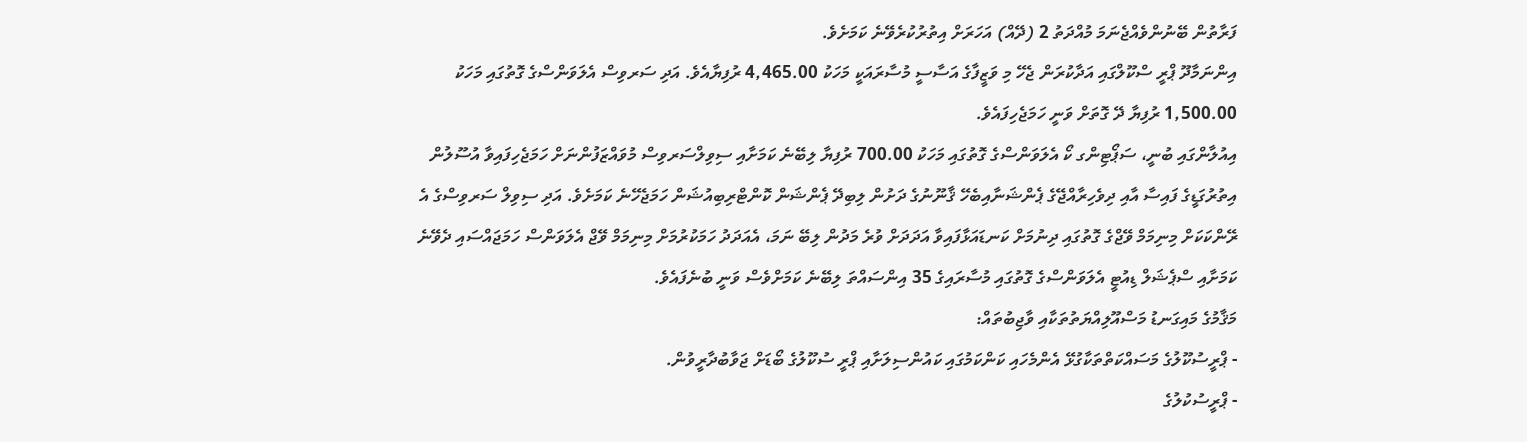ފަރާތުން ބޭނުންވެއްޖެނަމަ މުއްދަތު 2 (ދޭއް) އަހަރަށް އިތުރުކުރެވޭނެ ކަމަށެވެ.
އިންނަމާދޫ ޕްރީ ސްކޫލްގައި އަދާކުރަން ޖެހޭ މި ވަޒީފާގެ އަސާސީ މުސާރައަކީ މަހަކު 4,465.00 ރުފިޔާއެވެ. އަދި ސަރވިސް އެލަވަންސްގެ ގޮތުގައި މަހަކު 1,500.00 ރުފިޔާ ދޭ ގޮތަށް ވަނީ ހަމަޖެހިފައެވެ.
އިއުލާންގައި ބުނީ، ސަޕޯޓިންގ ކޯ އެލަވަންސްގެ ގޮތުގައި މަހަކު 700.00 ރުފިޔާ ލިބޭނެ ކަމަށާއި ސިވިލްސަރވިސް މުވައްޒަފުންނަށް ހަމަޖެހިފައިވާ އުސޫލުން އިތުރުގަޑީގެ ފައިސާ އާއި ދިވެހިރާއްޖޭގެ ޕެންޝަނާއިބެހޭ ޤާނޫނުގެ ދަށުން ލިބިދޭ ޕެންޝަން ކޮންޓްރިބިއުޝަން ހަމަޖެހޭނެ ކަމަށެވެ. އަދި ސިވިލް ސަރވިސްގެ އެ ރޭންކަކަށް މިނިމަމް ވޭޖްގެ ގޮތުގައި ދިނުމަށް ކަނޑައަޅާފައިވާ އަދަދަށް ވުރެ މަދުން ލިބޭ ނަމަ، އެއަދަދު ހަމަކުރުމަށް މިނިމަމް ވޭޖް އެލަވަންސް ހަމަޖައްސައި ދެވޭނެ ކަމަށާއި ސްޕެޝަލް ޑިއުޓީ އެލަވަންސްގެ ގޮތުގައި މުސާރައިގެ 35 އިންސައްތަ ލިބޭނެ ކަމަށްވެސް ވަނީ ބުނެފައެވެ.
މަޤާމުގެ މައިގަނޑު މަސްއޫލިއްޔަތުތަކާއި ވާޖިބުތައް:
- ޕްރީސުކޫލުގެ މަސައްކަތްތަކާގުޅޭ އެންމެހައި ކަންކަމުގައި ކައުންސިލަށާއި ޕްރީ ސުކޫލުގެ ބޯޑަށް ޖަވާބުދާރީވުން.
- ޕްރީސުކުލުގެ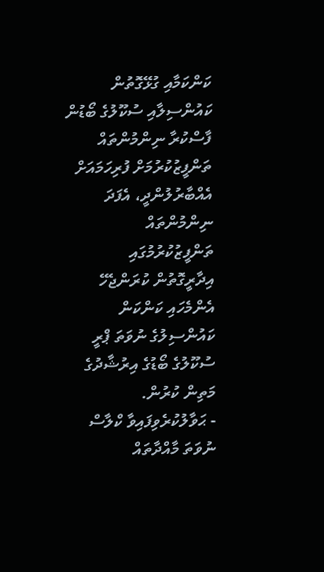ކަންކަމާއި ގުޅޭގޮތުން ކައުންސިލާއި ސުކޫލުގެ ބޯޑުން ފާސްކުރާ ނިންމުންތައް ތަންފީޒުކުރުމަށް ފުރިހަމައަށް އެއްބާރުލުންދީ، އެފަދަ ނިންމުންތައް ތަންފީޒުކުރުމުގައި އިދާރީގޮތުން ކުރަންޖެހޭ އެންމެހައި ކަންކަން ކައުންސިލުގެ ނުވަތަ ޕްރީ ސުކޫލުގެ ބޯޑުގެ އިރުޝާދުގެ މަތިން ކުރުން.
- ޙަވާލުކުރެވިފައިވާ ކްލާސް ނުވަތަ މާއްދާތައް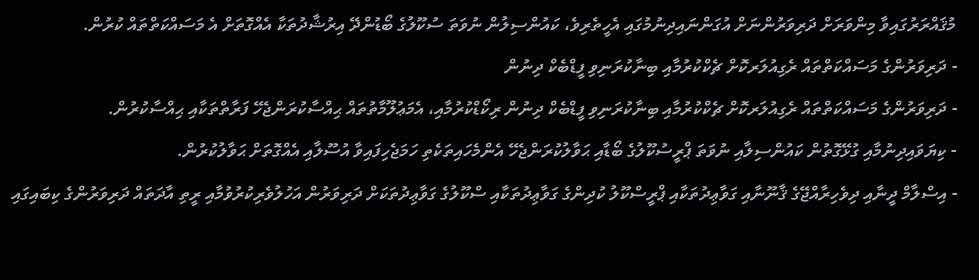މުޤައްރަރުގައިވާ މިންވަރަށް ދަރިވަރުންނަށް އުގަންނައިދިނުމުގައި އެހީތެރިވެ، ކައުންސިލުން ނުވަތަ ސުކޫލުގެ ބޯޑުންދޭ އިރުޝާދުތަކާ އެއްގޮތަށް އެ މަސައްކަތްތައް ކުރުން.
- ދަރިވަރުންގެ މަސައްކަތްތައް ރެގިއުލަރކޮށް ޗެކްކުރުމާއި ބިނާކުރަނިވި ފީޑްބެކް ދިނުން
- ދަރިވަރުންގެ މަސައްކަތްތައް ރެގިއުލަރކޮށް ޗެކްކުރުމާއި ބިނާކުރަނިވި ފީޑްބެކް ދިނުން ރިކޯޑްކުރުމާއި، އެމަޢުލޫމާތުތައް ޙިއްސާކުރަންޖެހޭ ފަރާތްތަކާއި ޙިއްސާކުރުން.
- ކިޔަވައިދިނުމާއި ގުޅޭގޮތުން ކައުންސިލާއި ނުވަތަ ޕްރީސުކޫލުގެ ބޯޑާއި ޙަވާލުކުރަންޖެހޭ އެންމެހައިތަކެތި ހަމަޖެހިފައިވާ އުސޫލާއި އެއްގޮތަށް ޙަވާލުކުރުން.
- އިސްލާމް ދީނާއި ދިވެހިރާއްޖޭގެ ޤާނޫނާއި ގަވާޢިދުތަކާއި ޕްރީސްކޫލު ކުދިންގެ ގަވާޢިދުތަކާއި ސްކޫލުގެ ގަވާޢިދުތަކަށް ދަރިވަރުން އަހުލުވެރިކުރުވުމާއި ރީތި އާދަތައް ދަރިވަރުންގެ ކިބައިގައި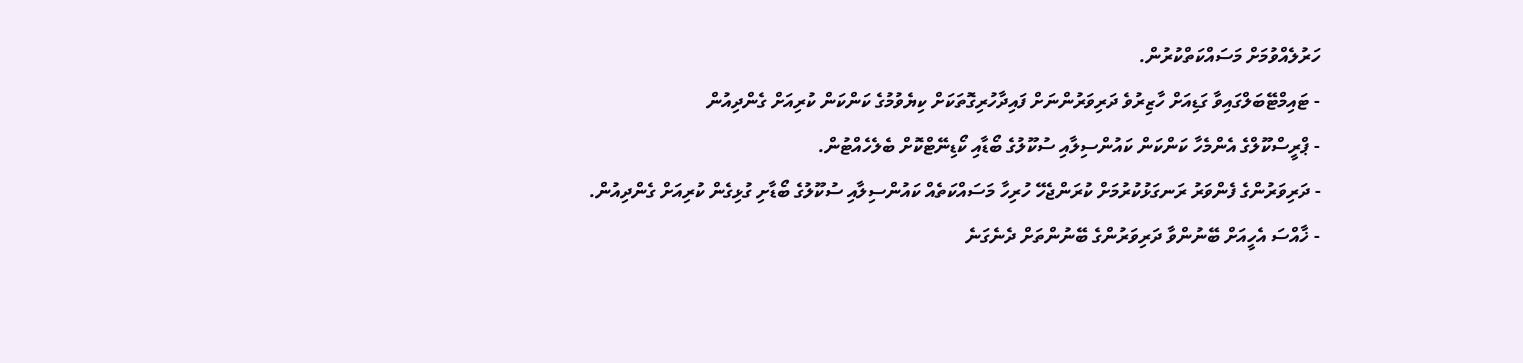ހަރުލެއްވުމަށް މަސައްކަތްކުރުން.
- ޓައިމްޓޭބަލްގައިވާ ގަޑިއަށް ހާޒިރުވެ ދަރިވަރުންނަށް ފައިދާހުރިގޮތަކަށް ކިޔެވުމުގެ ކަންކަން ކުރިއަށް ގެންދިއުން
- ޕްރީސްކޫލްގެ އެންމެހާ ކަންކަން ކައުންސިލާއި ސުކޫލުގެ ބޯޑާއި ކޯޑިނޭޓްކޮށް ބެލެހެއްޓުން.
- ދަރިވަރުންގެ ފެންވަރު ރަނގަޅުކުރުމަށް ކުރަންޖެހޭ ހުރިހާ މަސައްކަތެއް ކައުންސިލާއި ސުކޫލުގެ ބޯޑާށި ގުޅިގެން ކުރިއަށް ގެންދިއުން.
- ޚާއްސަ އެހީއަށް ބޭނުންވާ ދަރިވަރުންގެ ބޭނުންތަށް ދެނެގަނެ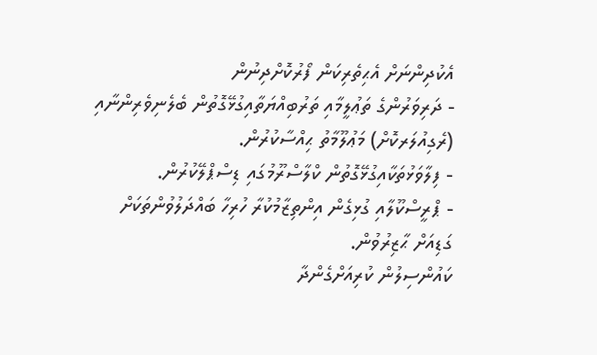އެކުދިންނަށް އެޙިތެރިކަން ފޯރުކޮށްދިނުން
- ދަރިވަރުންގެ ތަޢުލީމާއި ތަރުބިއްޔަތާއިގުޅޭގޮތުން ބެލެނިވެރިންނާއި (ރެގިއުލަރކޮށް) މަޢުލޫމާތު ޙިއްސާކުރުން.
- ފިލާވަޅުތަކާއިގުޅޭގޮތުން ކްލާސްރޫމުގައި ޑިސްޕްލޭކުރުން.
- ޕްރީސްކޫލާއި ގުޅިގެން އިންތިޒާމުކުރާ ހުރިހާ ބައްދަލުވުންތަކަށް ގަޑިއަށް ޙާޒިރުވުން.
ކައުންސިލުން ކުރިއަށްގެންދާ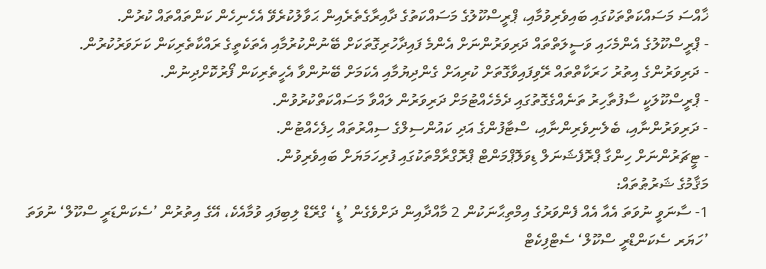ޚާއްސަ މަސައްކަތްތަކުގައި ބައިވެރިވުމާއި، ޕްރީސްކޫލުގެ މަސައްކަތުގެ ދާއިރާގެތެރެއިން ޙަވާލުކުރެވޭ އެހެނިހެން ކަންތައްތައް ކުރުން.
- ޕްރީސްކޫލުގެ އެންމެހައި ވަސީލަތްތައް ދަރިވަރުންނަށް އެންމެ ފައިދާހުރިގޮތަކަށް ބޭނުންކުރުމާއި އެތަކެތީގެ ރައްކާތެރިކަން ކަށަވަރުކުރުން.
- ދަރިވަރުންގެ އިތުރު ހަރަކާތްތައް ރޭވިފައިވާގޮތަށް ކުރިއަށް ގެންދިޔުމާއި އެކަމަށް ބޭނުންވާ އެހީތެރިކަން ފޯރުކޮށްދިނުން.
- ޕްރީސްކޫލަކީ ސާފުތާހިރު ތަނެއްގެގޮތުގައި ދެމެހެއްޓުމަށް ދަރިވަރުން ލައްވާ މަސައްކަތްކުރުވުން.
- ދަރިވަރުންނާއި، ބެލެނިވެރިންނާއި، ސްޓާފުންގެ އަދި ކައުންސިލްގެ ސިއްރުތައް ހިފެހެއްޓުން.
- ޓީޗަރުންނަށް ހިންގާ ޕްރޮފެޝަނަލް ޑިވަލޮޕްމަންޓް ޕްރޮގްރާމްތަކުގައި ފުރިހަމަޔަށް ބައިވެރިވުން.
މަޤާމުގެ ޝަރުޠުތައް:
1- ސާނަވީ ނުވަތަ އެއާ އެއް ފެންވަރުގެ އިމްތިޙާނަކުން 2 މާއްދާއިން ދަށްވެގެން ’ޑީ‘ ގްރޭޑް ލިބިފައި ވުމާއެކެ، އޭގެ އިތުރުން ’ސެކަންޑަރީ ސްކޫލް‘ ނުވަތަ ’ހަޔަރ ސެކަންޑްރީ ސްކޫލް‘ ސެޓްފިކެޓް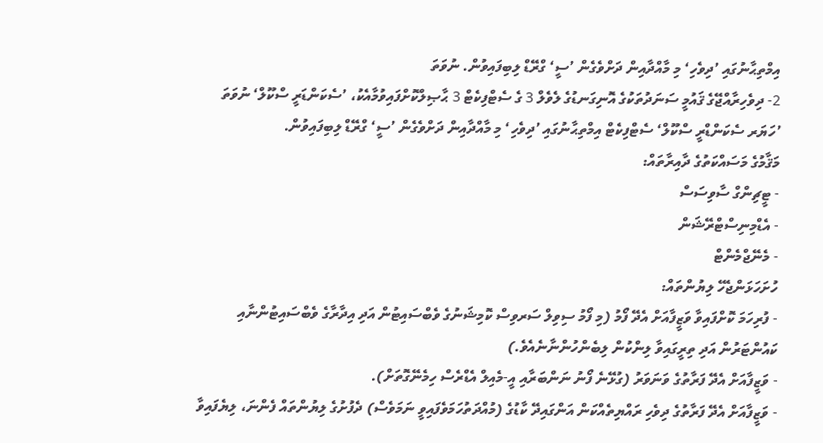އިމްތިޙާނުގައި ’ދިވެހި‘ މި މާއްދާއިން ދަށްވެގެން ’ސީ‘ ގްރޭޑް ލިބިފައިވުން. ނުވަތަ
2- ދިވެހިރާއްޖޭގެ ޤައުމީ ސަނަދުތަކުގެ އޮނިގަނޑުގެ ލެވެލް 3 ގެ ސެޓްފިކެޓް 3 ޙާޞިލްކޮށްފައިވުމާއެކު، ’ސެކަންޑަރީ ސްކޫލް‘ ނުވަތަ ’ހަޔަރ ސެކަންޑްރީ ސްކޫލް‘ ސެޓްފިކެޓް އިމްތިޙާނުގައި ’ދިވެހި‘ މި މާއްދާއިން ދަށްވެގެން ’ސީ‘ ގްރޭޑް ލިބިފައިވުން.
މަޤާމުގެ މަސައްކަތުގެ ދާއިރާތައް:
- ޓީޗިންގް ސާވިސަސް
- އެޑްމިނިސްޓްރޭޝަން
- މެނޭޖްމެންޓް
ހުށަހަޅަންޖެހޭ ލިޔުންތައް:
- ފުރިހަމަ ކޮށްފައިވާ ވަޒީފާއަށް އެދޭ ފޯމު (މި ފޯމު ސިވިލް ސަރވިސް ކޮމިޝަނުގެ ވެބްސައިޓުން އަދި އިދާރާގެ ވެބްސައިޓުންނާއި ކައުންޓަރުން އަދި ތިރީގައިވާ ލިންކުން ލިބެންހުންނާނެއެވެ.)
- ވަޒީފާއަށް އެދޭ ފަރާތުގެ ވަނަވަރު (ގުޅޭނެ ފޯނު ނަންބަރާއި އީ-މެއިލް އެޑްރެސް ހިމެނޭގޮތަށް).
- ވަޒީފާއަށް އެދޭ ފަރާތުގެ ދިވެހި ރައްޔިތެއްކަން އަންގައިދޭ ކާޑުގެ (މުއްދަތުހަމަވެފައިވީ ނަމަވެސް) ދެފުށުގެ ލިޔުންތައް ފެންނަ، ލިޔެފައިވާ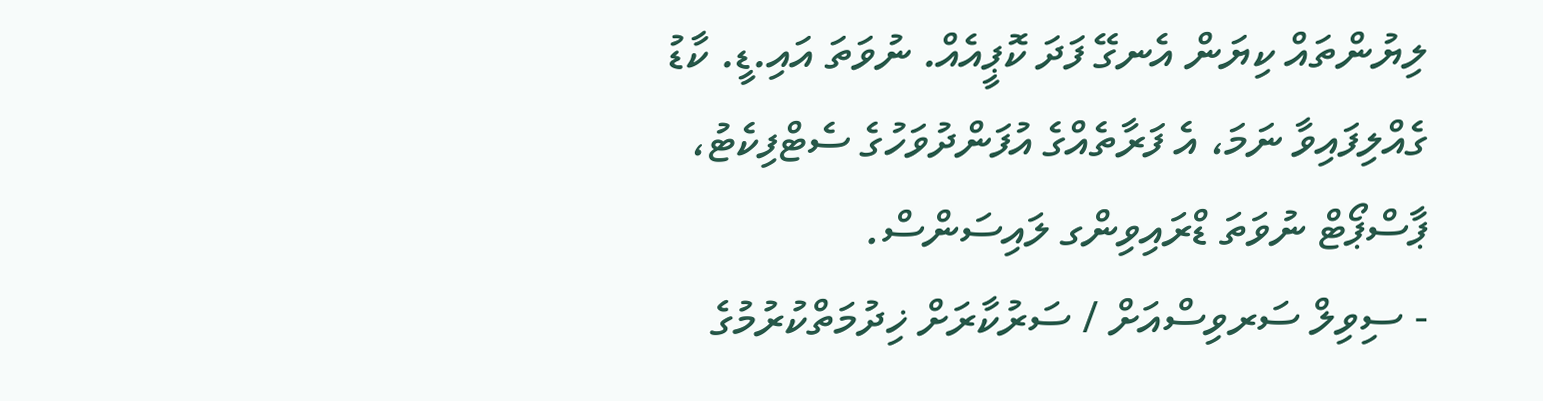ލިޔުންތައް ކިޔަން އެނގޭ ފަދަ ކޮޕީއެއް. ނުވަތަ އައި.ޑީ. ކާޑު ގެއްލިފައިވާ ނަމަ، އެ ފަރާތެއްގެ އުފަންދުވަހުގެ ސެޓްފިކެޓު، ޕާސްޕޯޓް ނުވަތަ ޑްރައިވިންގ ލައިސަންސް.
- ސިވިލް ސަރވިސްއަށް / ސަރުކާރަށް ޚިދުމަތްކުރުމުގެ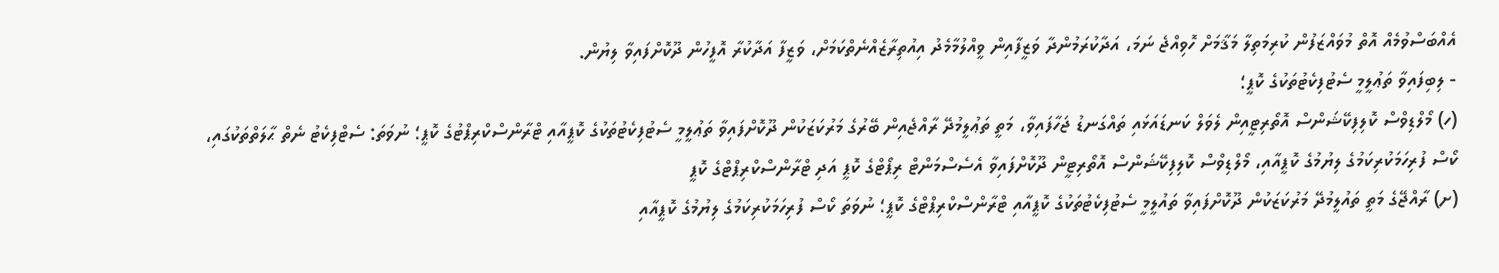އެއްބަސްވުމެއް އޮތް މުވައްޒަފުން ކުރިމަތިލާ މަޤާމަށް ހޮވިއްޖެ ނަމަ، އަދާކުރަމުންދާ ވަޒީފާއިން ވީއްލުމާމެދު އިއުތިރާޒެއްނެތްކަމަށް، ވަޒީފާ އަދާކުރާ އޮފީހުން ދޫކޮށްފައިވާ ލިޔުން.
- ލިބިފައިވާ ތަޢުލީމީ ސެޓުފިކެޓުތަކުގެ ކޮޕީ؛
(ހ) މޯލްޑިވްސް ކޮލިފިކޭޝަންސް އޮތޯރިޓީއިން ލެވަލް ކަނޑައަޅައި ތައްގަނޑު ޖަހާފައިވާ، މަތީ ތަޢުލީމުދޭ ރާއްޖެއިން ބޭރުގެ މަރުކަޒަކުން ދޫކޮށްފައިވާ ތަޢުލީމީ ސެޓުފިކެޓުތަކުގެ ކޮޕީއާއި ޓްރާންސްކްރިޕްޓުގެ ކޮޕީ؛ ނުވަތަ: ސެޓްފިކެޓު ނެތް ޙާލަތްތަކުގައި، ކޯސް ފުރިހަމަކުރިކަމުގެ ލިޔުމުގެ ކޮޕީއާއި، މޯލްޑިވްސް ކޮލިފިކޭޝަންސް އޮތޯރިޓީން ދޫކޮށްފައިވާ އެސެސްމަންޓް ރިޕޯޓްގެ ކޮޕީ އަދި ޓްރާންސްކްރިޕްޓްގެ ކޮޕީ
(ށ) ރާއްޖޭގެ މަތީ ތައުލީމުދޭ މަރުކަޒަކުން ދޫކޮށްފައިވާ ތައުލީމީ ސެޓުފިކެޓުތަކުގެ ކޮޕީއާއި ޓްރާންސްކްރިޕްޓްގެ ކޮޕީ؛ ނުވަތަ ކޯސް ފުރިހަމަކުރިކަމުގެ ލިޔުމުގެ ކޮޕީއާއި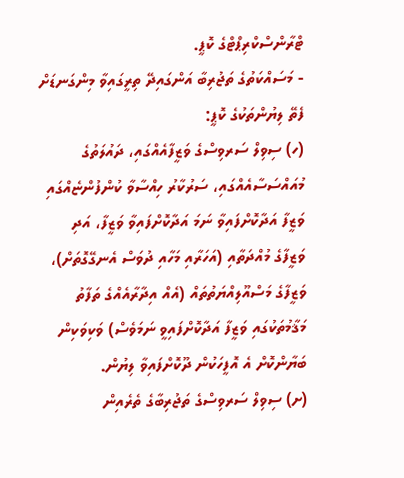ޓްރާންސްކްރިޕްޓްގެ ކޮޕީ.
- މަސައްކަތުގެ ތަޖުރިބާ އަންގައިދޭ ތިރީގައިވާ މިންގަނޑަށް ފެތޭ ލިޔުންތަކުގެ ކޮޕީ:
(ހ) ސިވިލް ސަރވިސްގެ ވަޒީފާއެއްގައި، ދައުލަތުގެ މުއައްސަސާއެއްގައި، ސަރުކާރު ހިއްސާވާ ކުންފުންޏެއްގައި ވަޒީފާ އަދާކޮށްފައިވާ ނަމަ އަދާކޮށްފައިވާ ވަޒީފާ، އަދި ވަޒީފާގެ މުއްދަތާއި (އަހަރާއި މަހާއި ދުވަސް އެނގޭގޮތަށް)، ވަޒީފާގެ މަސްއޫލިއްޔަތުތައް (އެއް އިދާރާއެއްގެ ތަފާތު މަޤާމުތަކުގައި ވަޒީފާ އަދާކޮށްފައިވީ ނަމަވެސް) ވަކިވަކިން ބަޔާންކޮށް އެ އޮފީހަކުން ދޫކޮށްފައިވާ ލިޔުން.
(ށ) ސިވިލް ސަރވިސްގެ ތަޖުރިބާގެ ތެރެއިން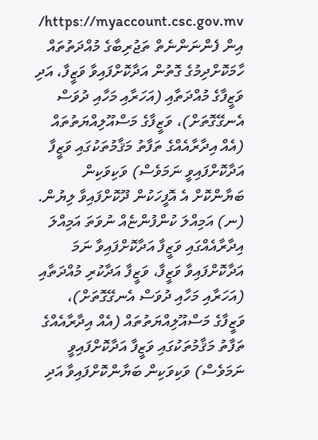https://myaccount.csc.gov.mv/ އިން ފެންނަންނެތް ތަޖުރިބާގެ މުއްދަތުތައް ހާމަކޮށްދިމުގެ ގޮތުން އަދާކޮށްފައިވާ ވަޒީފާ، އަދި ވަޒީފާގެ މުއްދަތާއި (އަހަރާއި މަހާއި ދުވަސް އެނގޭގޮތަށް)، ވަޒީފާގެ މަސްއޫލިއްޔަތުތައް (އެއް އިދާރާއެއްގެ ތަފާތު މަޤާމުތަކުގައި ވަޒީފާ އަދާކޮށްފައިވީ ނަމަވެސް) ވަކިވަކިން ބަޔާންކޮށް އެ އޮފީހަކުން ދޫކޮށްފައިވާ ލިޔުން.
(ނ) އަމިއްލަ ކުންފުންޏެއް ނުވަތަ އަމިއްލަ އިދާރާއެއްގައި ވަޒީފާ އަދާކޮށްފައިވާ ނަމަ އަދާކޮށްފައިވާ ވަޒީފާ، ވަޒީފާ އަދާކުރި މުއްދަތާއި (އަހަރާއި މަހާއި ދުވަސް އެނގޭގޮތަށް)، ވަޒީފާގެ މަސްއޫލިއްޔަތުތައް (އެއް އިދާރާއެއްގެ ތަފާތު މަޤާމުތަކުގައި ވަޒީފާ އަދާކޮށްފައިވީ ނަމަވެސް) ވަކިވަކިން ބަޔާންކޮށްފައިވާ އަދި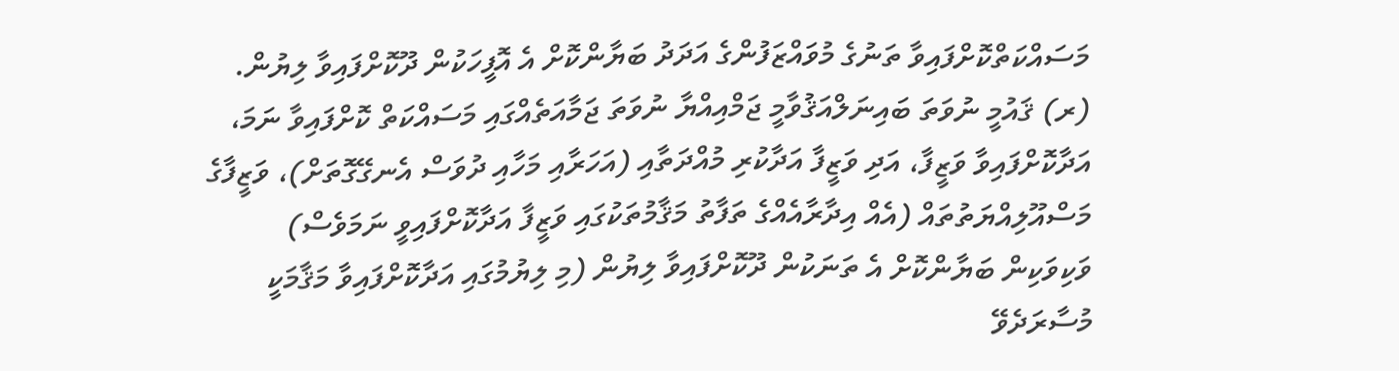މަސައްކަތްކޮށްފައިވާ ތަނުގެ މުވައްޒަފުންގެ އަދަދު ބަޔާންކޮށް އެ އޮފީހަކުން ދޫކޮށްފައިވާ ލިޔުން.
(ރ) ޤައުމީ ނުވަތަ ބައިނަލްއަޤުވާމީ ޖަމްއިއްޔާ ނުވަތަ ޖަމާއަތެއްގައި މަސައްކަތް ކޮށްފައިވާ ނަމަ، އަދާކޮށްފައިވާ ވަޒީފާ، އަދި ވަޒީފާ އަދާކުރި މުއްދަތާއި (އަހަރާއި މަހާއި ދުވަސް އެނގޭގޮތަށް)، ވަޒީފާގެ މަސްއޫލިއްޔަތުތައް (އެއް އިދާރާއެއްގެ ތަފާތު މަޤާމުތަކުގައި ވަޒީފާ އަދާކޮށްފައިވީ ނަމަވެސް) ވަކިވަކިން ބަޔާންކޮށް އެ ތަނަކުން ދޫކޮށްފައިވާ ލިޔުން (މި ލިޔުމުގައި އަދާކޮށްފައިވާ މަޤާމަކީ މުސާރަދެވޭ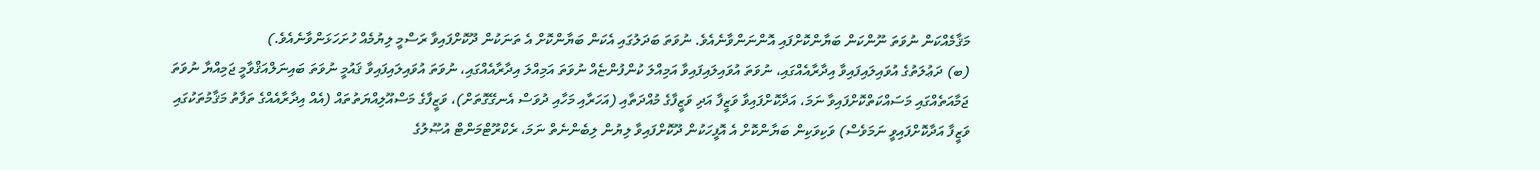މަޤާމެއްކަން ނުވަތަ ނޫންކަން ބަޔާންކޮށްފައި އޮންނަންވާނެއެވެ. ނުވަތަ ބަދަލުގައި އެކަން ބަޔާންކޮށް އެ ތަނަކުން ދޫކޮށްފައިވާ ރަސްމީ ލިޔުމެއް ހުށަހަޅަންވާނެއެވެ.)
(ބ) ދަޢުލަތުގެ އުވައިލައިފައިވާ އިދާރާއެއްގައި، ނުވަތަ އުވައިލައިފައިވާ އަމިއްލަ ކުންފުންޏެއް ނުވަތަ އަމިއްލަ އިދާރާއެއްގައި، ނުވަތަ އުވައިލައިފައިވާ ޤައުމީ ނުވަތަ ބައިނަލްއަޤްވާމީ ޖަމިއްޔާ ނުވަތަ ޖަމާއަތެއްގައި މަސައްކަތްކޮށްފައިވާ ނަމަ، އަދާކޮށްފައިވާ ވަޒީފާ އަދި ވަޒީފާގެ މުއްދަތާއި (އަހަރާއި މަހާއި ދުވަސް އެނގޭގޮތަށް)، ވަޒީފާގެ މަސްއޫލިއްޔަތުތައް (އެއް އިދާރާއެއްގެ ތަފާތު މަޤާމުތަކުގައި ވަޒީފާ އަދާކޮށްފައިވީ ނަމަވެސް) ވަކިވަކިން ބަޔާންކޮށް އެ އޮފީހަކުން ދޫކޮށްފައިވާ ލިޔުން ލިބެންނެތް ނަމަ، ރެކްރޫޓްމަންޓް އުޞޫލުގެ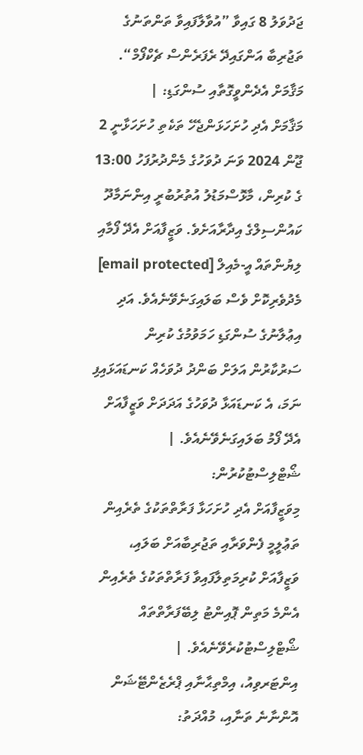ޖަދުވަލު 8 ގައިވާ ”އުވާލާފައިވާ ތަންތަނުގެ ތަޖުރިބާ އަންގައިދޭ ރެފަރެންސް ޗެކްފޯމް“.
މަޤާމަށް އެދެންވީގޮތާއި ސުންގަޑި: |
މަޤާމަށް އެދި ހުށަހަޅަންޖެހޭ ތަކެތި ހުށަހަޅާނީ 2 ޖޫން 2024 ވަނަ ދުވަހުގެ މެންދުރުފަހު 13:00 ގެ ކުރިން، މާޅޮސްމަޑުލު އުތުރުބުރީ އިންނަމާދޫ ކައުންސިލްގެ އިދާރާއަށެވެ. ވަޒީފާއަށް އެދޭ ފޯމާއި ލިޔުންތައް އީ-މެއިލް [email protected] މެދުވެރިކޮށް ވެސް ބަލައިގަނެވޭނެއެވެ. އަދި އިޢުލާނުގެ ސުންގަޑި ހަމަވުމުގެ ކުރިން ސަރުކާރުން އަލަށް ބަންދު ދުވަހެއް ކަނޑައަޅައިފި ނަމަ، އެ ކަނޑައަޅާ ދުވަހުގެ އަދަދަށް ވަޒީފާއަށް އެދޭ ފޯމު ބަލައިގަނެވޭނެއެވެ. |
ޝޯޓްލިސްޓުކުރުން:
މިވަޒީފާއަށް އެދި ހުށަހަޅާ ފަރާތްތަކުގެ ތެރެއިން ތަޢުލީމީ ފެންވަރާއި ތަޖުރިބާއަށް ބަލައި، ވަޒީފާއަށް ކުރިމަތިލާފައިވާ ފަރާތްތަކުގެ ތެރެއިން އެންމެ މަތިން ޕޮއިންޓު ލިބޭފަރާތްތައް ޝޯޓްލިސްޓުކުރެވޭނެއެވެ. |
އިންޓަރވިއު، އިމްތިޙާނާއި ޕްރެޒެންޓޭޝަން އޮންނާނެ ތަނާއި، މުއްދަތު: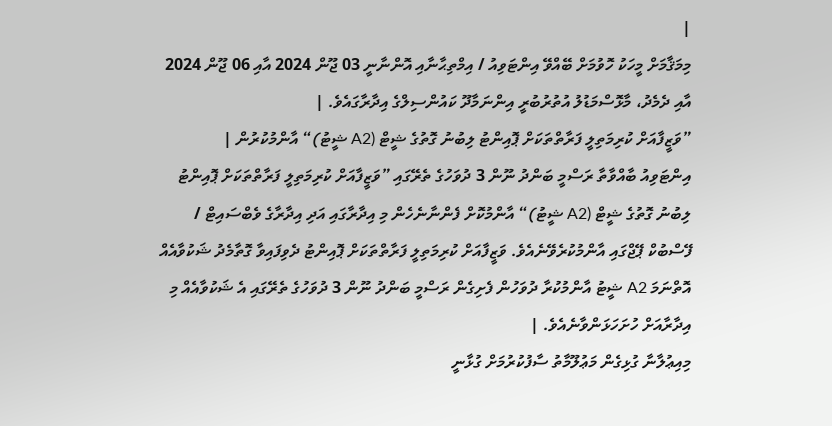|
މިމަޤާމަށް މީހަކު ހޮވުމަށް ބޭއްވޭ އިންޓަވިއު / އިމްތިޙާނާއި އޮންނާނީ 03 ޖޫން 2024 އާއި 06 ޖޫން 2024 އާއި ދެމެދު، މާޅޮސްމަޑުލު އުތުރުބުރީ އިންނަމާދޫ ކައުންސިލްގެ އިދާރާގައެވެ. |
”ވަޒީފާއަށް ކުރިމަތިލީ ފަރާތްތަކަށް ޕޮއިންޓު ލިބުނު ގޮތުގެ ޝީޓް (A2 ޝީޓު)“ އާންމުކުރުން |
އިންޓަވިއު ބާއްވާތާ ރަސްމީ ބަންދު ނޫން 3 ދުވަހުގެ ތެރޭގައި ”ވަޒީފާއަށް ކުރިމަތިލީ ފަރާތްތަކަށް ޕޮއިންޓު ލިބުނު ގޮތުގެ ޝީޓް (A2 ޝީޓު)“ އާންމުކޮށް ފެންނާނެހެން މި އިދާރާގައި އަދި އިދާރާގެ ވެބްސައިޓް / ފޭސްބުކް ޕޭޖްގައި އާންމުކުރެވޭނެއެވެ. ވަޒީފާއަށް ކުރިމަތިލީ ފަރާތްތަކަށް ޕޮއިންޓު ދެވިފައިވާ ގޮތާމެދު ޝަކުވާއެއް އޮތްނަމަ A2 ޝީޓު އާންމުކުރާ ދުވަހުން ފެށިގެން ރަސްމީ ބަންދު ނޫން 3 ދުވަހުގެ ތެރޭގައި އެ ޝަކުވާއެއް މި އިދާރާއަށް ހުށަހަޅަންވާނެއެވެ. |
މިއިޢުލާނާ ގުޅިގެން މަޢުލޫމާތު ސާފުކުރުމަށް ގުޅާނީ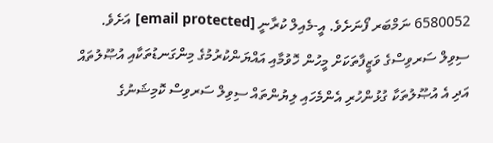6580052 ނަމްބަރ ފޯނަށެވެ. އީ-މެއިލް ކުރާނީ [email protected] އަށެވެ. ސިވިލް ސަރވިސްގެ ވަޒީފާތަކަށް މީހުން ހޮވުމާއި އައްޔަންކުރުމުގެ މިންގަނޑުތަކާއި އުޞޫލުތައް އަދި އެ އުޞޫލުތަކާ ގުޅުންހުރި އެންމެހައި ލިޔުންތައް ސިވިލް ސަރވިސް ކޮމިޝަނުގެ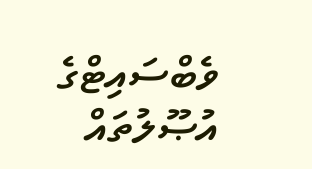ވެބްސައިޓްގެ އުޞޫލުތައް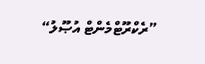”ރެކްރޫޓްމެންޓް އުޞޫލު“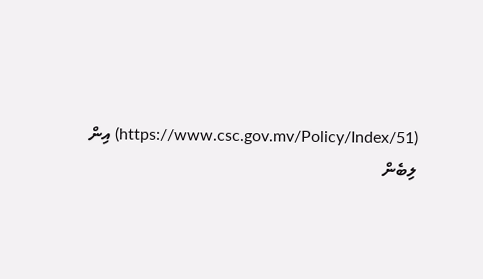(https://www.csc.gov.mv/Policy/Index/51) އިން ލިބެން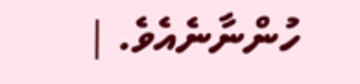ހުންނާނެއެވެ. |